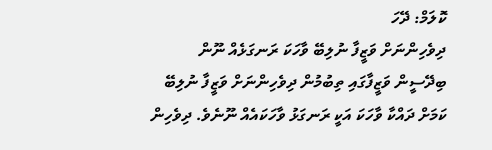ކޮލަމް: ދޭހަ
ދިވެހިންނަށް ވަޒީފާ ނުލިބޭ ވާހަކަ ރަނގަޅެއް ނޫން
ބިދޭސީން ވަޒީފާގައި ތިބުމުން ދިވެހިންނަށް ވަޒީފާ ނުލިބޭ ކަމަށް ދައްކާ ވާހަކަ އަކީ ރަނގަޅު ވާހަކައެއް ނޫނެވެ. ދިވެހިން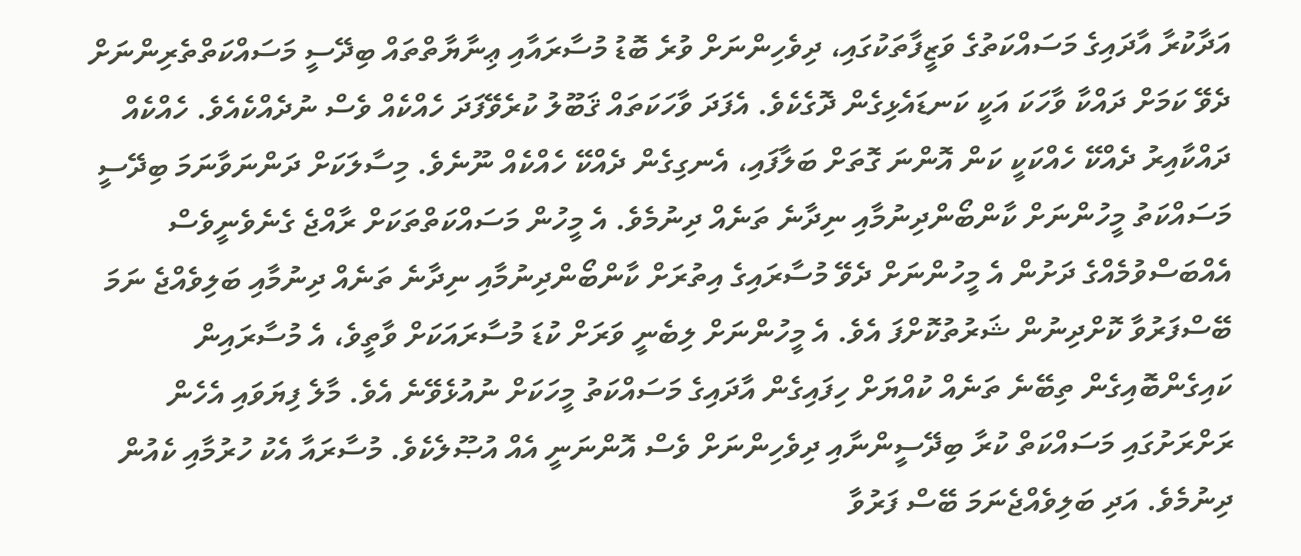އަދާކުރާ އާދައިގެ މަސައްކަތުގެ ވަޒީފާތަކުގައި، ދިވެހިންނަށް ވުރެ ބޮޑު މުސާރައާއި ޢިނާޔާތްތައް ބިދޭސީ މަސައްކަތްތެރިންނަށް ދެވޭ ކަމަށް ދައްކާ ވާހަކަ އަކީ ކަނޑައެޅިގެން ދޮގެކެވެ. އެފަދަ ވާހަކަތައް ޤަބޫލު ކުރެވޭފަދަ ހެއްކެއް ވެސް ނުދެއްކެއެވެ. ހެއްކެއް ދައްކާއިރު ދެއްކޭ ހެއްކަކީ ކަން އޮންނަ ގޮތަށް ބަލާފައި، އެނގިގެން ދެއްކޭ ހެއްކެއް ނޫނެވެ. މިސާލަކަށް ދަންނަވާނަމަ ބިދޭސީ މަސައްކަތު މީހުންނަށް ކާންބޯންދިނުމާއި ނިދާނެ ތަނެއް ދިނުމެވެ. އެ މީހުން މަސައްކަތްތަކަށް ރާއްޖެ ގެނެވެނީވެސް އެއްބަސްވުމެއްގެ ދަށުން އެ މީހުންނަށް ދެވޭ މުސާރައިގެ އިތުރަށް ކާންބޯންދިނުމާއި ނިދާނެ ތަނެއް ދިނުމާއި ބަލިވެއްޖެ ނަމަ ބޭސްފަރުވާ ކޮށްދިނުން ޝަރުތުކޮށްފަ އެވެ. އެ މީހުންނަށް ލިބެނީ ވަރަށް ކުޑަ މުސާރައަކަށް ވާތީވެ، އެ މުސާރައިން ކައިގެންބޮއިގެން ތިބޭނެ ތަނެއް ކުއްޔަށް ހިފައިގެން އާދައިގެ މަސައްކަތު މީހަކަށް ނުއުޅެވޭނެ އެވެ. މާލެ ފިޔަވައި އެހެން ރަށްރަށުގައި މަސައްކަތް ކުރާ ބިދޭސީންނާއި ދިވެހިންނަށް ވެސް އޮންނަނީ އެއް އުޞޫލެކެވެ. މުސާރައާ އެކު ހުރުމާއި ކެއުން ދިނުމެވެ. އަދި ބަލިވެއްޖެނަމަ ބޭސް ފަރުވާ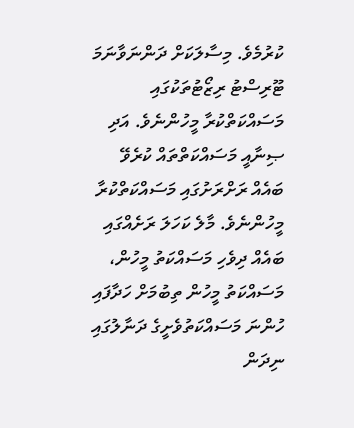ކުރުމެވެ. މިސާލަކަށް ދަންނަވާނަމަ ޓޫރިސްޓު ރިޒޯޓުތަކުގައި މަސައްކަތްކުރާ މީހުންނެވެ. އަދި ޞިނާއީ މަސައްކަތްތައް ކުރެވޭ ބައެއް ރަށްރަށުގައި މަސައްކަތްކުރާ މީހުންނެވެ. މާލެ ކަހަލަ ރަށެއްގައި ބައެއް ދިވެހި މަސައްކަތު މީހުން، މަސައްކަތު މީހުން ތިބުމަށް ހަދާފައި ހުންނަ މަސައްކަތުވެށީގެ ދަނާލުގައި ނިދަން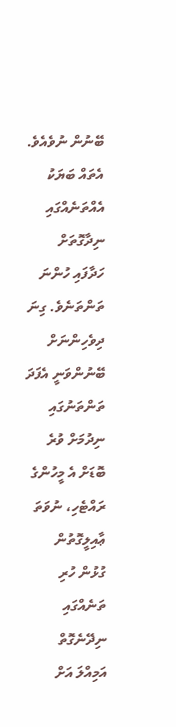ބޭނުން ނުވެއެވެ. އެތައް ބަޔަކު އެއްތަނެއްގައި ނިދާގޮތަށް ހަދާފައި ހުންނަ ތަންތަނެވެ. ގިނަ ދިވެހިންނަށް ބޭނުންވަނީ އެފަދަ ތަންތަނުގައި ނިދުމަށް ވުރެ ބޮޑަށް އެ މީހުންގެ ރައްޓެހި، ނުވަތަ ޢާއިލީގޮތުން ގުޅުން ހުރި ތަނެއްގައި ނިދޭނެގޮތް އަމިއްލަ އަށް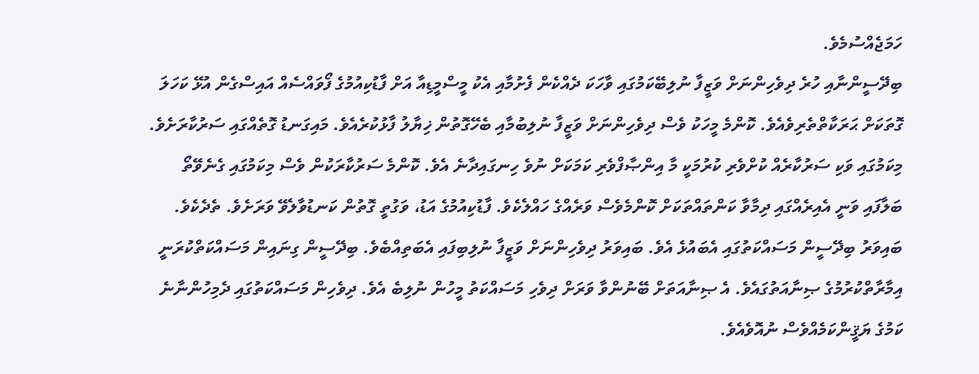ހަމަޖެއްސުމެވެ.
ބިދޭސީންނާއި ހުރެ ދިވެހިންނަށް ވަޒީފާ ނުލިބޭކަމުގައި ވާހަކަ ދެއްކެން ފެށުމާއި އެކު މީސްމީޑިއާ އަށް ފާޑުކިއުމުގެ ފޯވައްސެއް އައިސްގެން އުޅޭ ކަހަލަ ގޮތަކަށް ޙަރަކާތްތެރިވެއެވެ. ކޮންމެ މީހަކު ވެސް ދިވެހިންނަށް ވަޒީފާ ނުލިބުމާއި ބެހޭގޮތުން ޚިޔާލު ފާޅުކުރެއެވެ. މައިގަނޑު ގޮތެއްގައި ސަރުކާރަށެވެ. މިކަމުގައި ވަކި ސަރުކާރެއް ކުށްވެރި ކުރުމަކީ މާ އިންޞާފްވެރި ކަމަކަށް ނުވެ ހިނގައިދާނެ އެވެ. ކޮންމެ ސަރުކާރަކުން ވެސް މިކަމުގައި ގެނެވޭތޯ ބަލާފައި ވަނީ އެއިރެއްގައި ދިމާވާ ކަންތައްތަކަށް ކޮންމެވެސް ވަރެއްގެ ހައްލެކެވެ. ފާޑުކިއުމުގެ އަޑު، ވަގުތީ ގޮތުން ކަނޑުވާލެވޭ ވަރަށެވެ. ތެދެކެވެ. ބައިވަރު ބިދޭސީން މަސައްކަތުގައި އެބައުޅެ އެވެ. ބައިވަރު ދިވެހިންނަށް ވަޒީފާ ނުލިބިފައި އެބަތިއްބެވެ. ބިދޭސީން ގިނައިން މަސައްކަތްކުރަނީ އިމާރާތްކުރުމުގެ ޞިނާއަތުގައެވެ. އެ ޞިނާއަތަށް ބޭނުންވާ ވަރަށް ދިވެހި މަސައްކަތު މީހުން ނުލިބެ އެވެ. ދިވެހިން މަސައްކަތުގައި ދެމިހުންނާނެ ކަމުގެ ޔަޤީންކަމެއްވެސް ނުއޮވެއެވެ.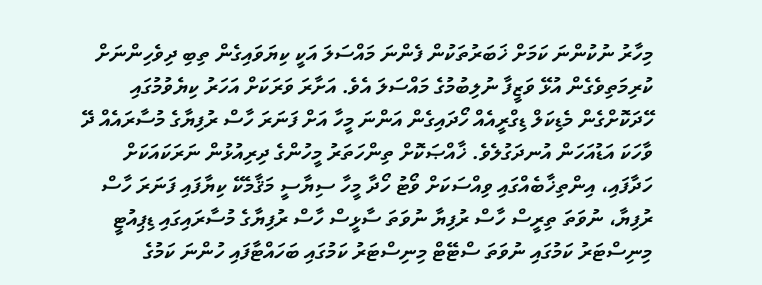މިހާރު ނުކުންނަ ކަމަށް ޚަބަރުތަކުން ފެންނަ މައްސަލަ އަކީ ކިޔަވައިގެން ތިބި ދިވެހިންނަށް ކުރިމަތިވެގެން އުޅޭ ވަޒީފާ ނުލިބުމުގެ މައްސަލަ އެވެ. އަށާރަ ވަރަކަށް އަހަރު ކިޔެވުމުގައި ހޭދަކޮށްގެން މެޑިކަލް ޑިގްރީއެއް ހޯދައިގެން އަންނަ މީހާ އަށް ފަނަރަ ހާސް ރުފިޔާގެ މުސާރައެއް ދޭ ވާހަކަ އަޑުއަހަން އުނދަގުލެވެ. ޚާއްޞަކޮށް ތިންހަތަރު މީހުންގެ ދިރިއުޅުން ނަރަކައަކަށް ހަދާފައި، އިންތިޚާބެއްގައި ވިއްސަކަށް ވޯޓު ހޯދާ މީހާ ސިޔާސީ މަޤާމެކޭ ކިޔާފައި ފަނަރަ ހާސް ރުފިޔާ، ނުވަތަ ތިރީސް ހާސް ރުފިޔާ ނުވަތަ ސާޅީސް ހާސް ރުފިޔާގެ މުސާރައިގައި ޑިޕިއުޓީ މިނިސްޓަރު ކަމުގައި ނުވަތަ ސްޓޭޓް މިނިސްޓަރު ކަމުގައި ބަހައްޓާފައި ހުންނަ ކަމުގެ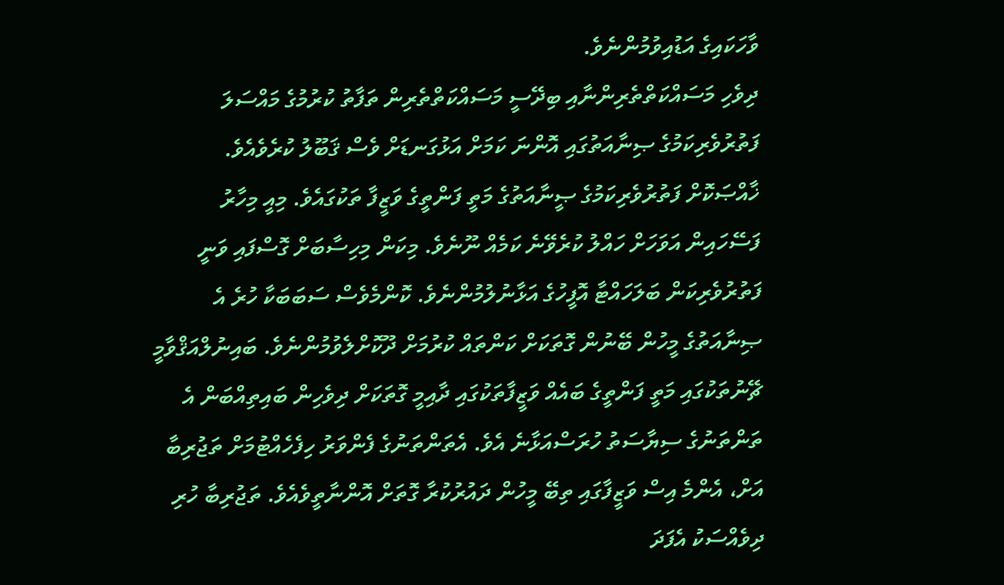ވާހަކައިގެ އަޑުއިވުމުންނެވެ.
ދިވެހި މަސައްކަތްތެރިންނާއި ބިދޭސީ މަސައްކަތްތެރިން ތަފާތު ކުރުމުގެ މައްސަލަ ފަތުރުވެރިކަމުގެ ޞިނާއަތުގައި އޮންނަ ކަމަށް އަޅުގަނޑަށް ވެސް ޤަބޫލު ކުރެވެއެވެ. ޚާއްޞަކޮށް ފަތުރުވެރިކަމުގެ ޞީނާއަތުގެ މަތީ ފަންތީގެ ވަޒީފާ ތަކުގައެވެ. މިއީ މިހާރު ފަސޭހައިން އަވަހަށް ހައްލު ކުރެވޭނެ ކަމެއް ނޫނެވެ. މިކަން މިހިސާބަށް ގޮސްފައި ވަނީ ފަތުރުވެރިކަން ބަލަހައްޓާ އޮފީހުގެ އަޅާނުލުމުންނެވެ. ކޮންމެވެސް ސަބަބަކާ ހުރެ އެ ޞިނާއަތުގެ މީހުން ބޭނުން ގޮތަކަށް ކަންތައް ކުރުމަށް ދޫކޮށްލެވުމުންނެވެ. ބައިނުލްއަޤްވާމީ ޗޭނުތަކުގައި މަތީ ފަންތީގެ ބައެއް ވަޒީފާތަކުގައި ދާއިމީ ގޮތަކަށް ދިވެހިން ބައިތިއްބަން އެ ތަންތަނުގެ ސިޔާސަތު ހުރަސްއަޅާނެ އެވެ. އެތަންތަނުގެ ފެންވަރު ހިފެހެއްޓުމަށް ތަޖުރިބާ އަށް، އެންމެ އިސް ވަޒީފާގައި ތިބޭ މީހުން ދައުރުކުރާ ގޮތަށް އޮންނާތީވެއެވެ. ތަޖުރިބާ ހުރި ދިވެއްސަކު އެފަދަ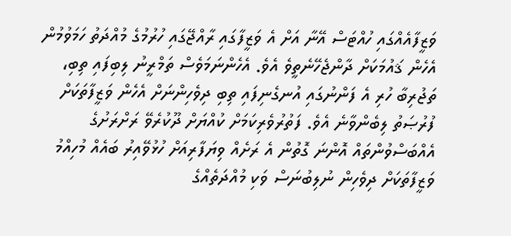ވަޒީފާއެއްގައި ހުއްޓަސް އޭނާ އަށް އެ ވަޒީފާގައި ރާއްޖޭގައި ހުރުމުގެ މުއްދަތު ހަމަވުމުން އެހެން ޤައުމަކަށް ދާންޖެހޭނެތީވެ އެވެ. އެހެންނަމަވެސް ތަމްރީނު ލިބިފައި ތިބި، ތަޖުރިބާ ހުރި އެ ފަންނުގައި އުނގެނިފައި ތިބި ދިވެހިންނަށް އެހެން ވަޒީފާތަކަށް ފުރުޞަތު ލިބެންވާނެ އެވެ. ފަތުރުވެރިކަމަށް ކުއްޔަށް ދޫކުރެވޭ ރަށްރަށުގެ އެއްބަސްވުންތައް އޮންނަ ގޮތުން އެ ރަށެއް ވިޔަފާރިއަށް ހުޅުވޭއިރު ބައެއް މުހިއްމު ވަޒީފާތަކަށް ދިވެހިން ނުލިބުނަސް ވަކި މުއްދަތެއްގެ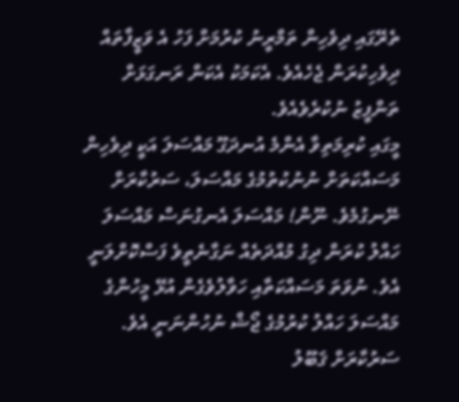ތެރޭގައި ދިވެހިން ތަމްރީނު ކުރުމަށް ފަހު އެ ވަޒީފާތައް ދިވެހިކުރަން ޖެހެއެވެ. އެކަމަކު އެކަން ރަނގަޅަށް ތަންފީޒު ނުކުރެވެއެވެ.
މީގައި ކުރިމަތިވާ އެންމެ އުނދަގޫ މައްސަލަ އަކީ ދިވެހިން މަސައްކަތަށް ނުނުކުތުމުގެ މައްސަލަ، ސަރުކާރަށް ނޭނގުމެވެ. ނޫން! މައްސަލަ އެނގުނަސް މައްސަލަ ހައްލު ކުރަން ދިގު މުއްދަތެއް ނަގާނެތީވެ ފަސްކޮށްލަނީ އެވެ. ނުވަތަ މަސައްކަތާއި ހަވާލުވެގެން އުޅޭ މީހުންގެ މައްސަލަ ހައްލު ކުރުމުގެ ޖޯޝް ނުހުންނަނީ އެވެ. ސަރުކާރަށް ޤަބޫލު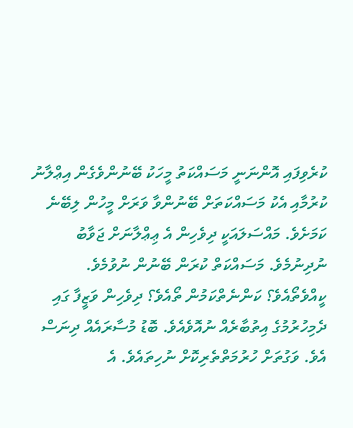ކުރެވިފައި އޮންނަނީ މަސައްކަތު މީހަކު ބޭނުންވެގެން އިޢްލާނު ކުރުމާއި އެކު މަސައްކަތަށް ބޭނުންވާ ވަރަށް މީހުން ލިބޭނެ ކަމަށެވެ. މައްސަލައަކީ ދިވެހިން އެ ޢިޢްލާނަށް ޖަވާބު ނުދިނުމެވެ. މަސައްކަތް ކުރަން ބޭނުން ނުވުމެވެ. ކީއްވެތޯއެވެ؟ ކަންނެތްކަމުން ތޯއެވެ؟ ދިވެހިން ވަޒީފާ ގައި ދެމިހުރުމުގެ އިތުބާރެއް ނުއޮވެއެވެ. ބޮޑު މުސާރައެއް ދިނަސް އެވެ. ވަގުތަށް ހުރުމަތްތެރިކޮށް ނުހިތައެވެ. އެ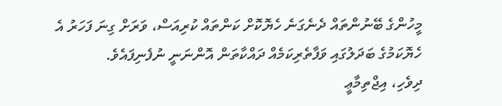މީހުންގެ ބޭނުންތައް ދެނެގަނެ ހެޔޮކޮށް ކަންތައް ކުރިއަސް، ވަރަށް ގިނަ ފަހަރު އެ ހެޔޮކަމުގެ ބަދަލުގައި ވަފާތެރިކަމެއް ދައްކާތަން އޮންނަނީ ނުފެނިފައެވެ.
ދިވެހި، އިޖްތިމާޢީ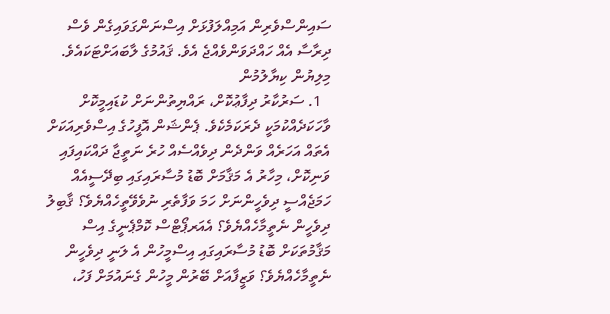ސައިންސްވެރިން އަމިއްލަފުޅަށް އިސްނަންގަވައިގެން ވެސް ދިރާސާ އެއް ހައްދަވަންވެއްޖެ އެވެ. ޤައުމުގެ ލާބައަށްޓަކައެވެ.
މިލިޔުން ކިޔާލުމުން
  1. ސަރުކާރު ދިފާޢުކޮށް، ރައްޔިތުންނަށް ކުޑައިމީކޮށް ވާހަކަދެއްކުމަކީ ދެރަކަމެކެވެ. ޕެންޝަން އޮފީހުގެ އިސްވެރިއަކަށް އެތައް އަހަރެއް ވަންދެން ދިވެއްސެއް ހުރެ ނަތީޖާ ދައްކައިފައި ވަނިކޮށް، މިހާރު އެ މަޤާމަށް ބޮޑު މުސާރައިގައި ބިދޭސީއެއް ހަމަޖެއްސީ ދިވެހީންނަށް ހަމަ ވަފާތެރި ނުވެވޭތީހެއްޔެވެ؟ ޤާބިލު ދިވެހީން ނެތީމާހެއްޔެވެ؟ އެއަރޕޯޓްސް ކޮމްޕެނީގެ އިސް މަޤާމުތަކަށް ބޮޑު މުސާރައިގައި އިސްމީހުން އެ ލަނީ ދިވެހީން ނެތީމާހެއްޔެވެ؟ ވަޒީފާއަށް ބޭރުން މީހުން ގެނައުމަށް ފަހު،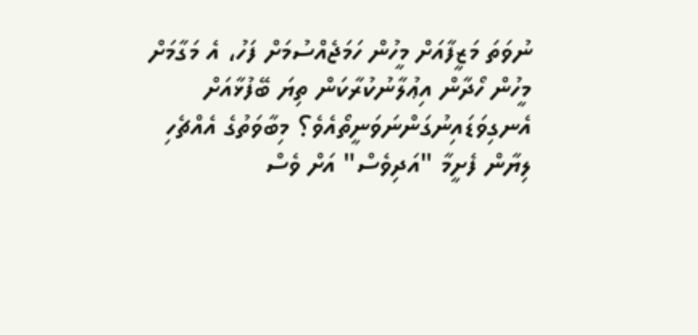ނުވަތަ މަޒީފާއަށް މީހުން ހަމަޖެއްސުމަށް ފަހު، އެ މަގާމަށް މީހުން ހޯދާން އިޢުލާނުކުރާކަން ތިޔަ ބޭފުޅާއަށް އެނގިވަޑައިނުގަންނަވަނީތޯއެވެ؟ މިބާވަތުގެ އެއްޗެހި ލިޔާން ފެށީމާ "އަދިވެސް" އަށް ވެސް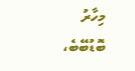މިހާރު ބޮޑުބޭބެ،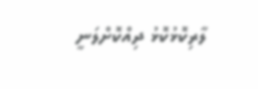ލާރިކޮޅުކޮޅު ދިއްކޮށްލަނީ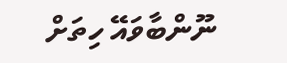ނޫންބާވައޭ ހިތަށް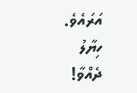އަރައެވެ.
ހިޔާލު ދެއްވާ!